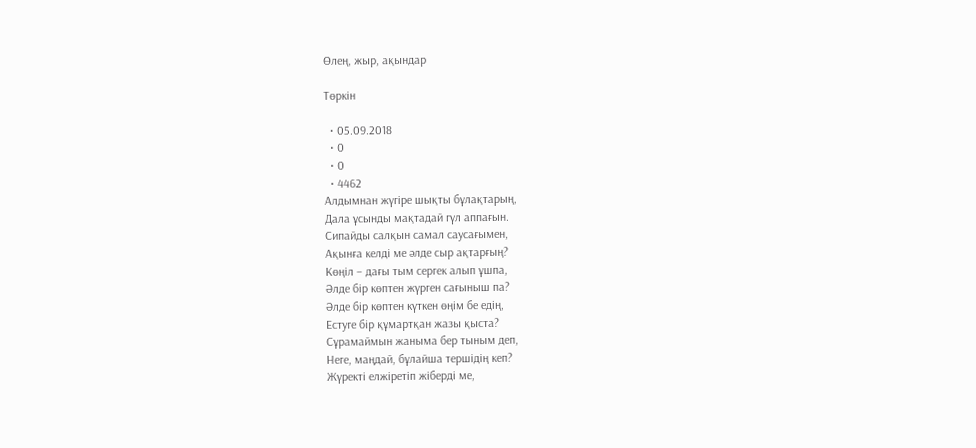Өлең, жыр, ақындар

Төркін

  • 05.09.2018
  • 0
  • 0
  • 4462
Алдымнан жүгіре шықты бұлақтарың,
Дала ұсынды мақтадай гүл аппағын.
Сипайды салқын самал саусағымен,
Ақынға келді ме әлде сыр ақтарғың?
Көңіл – дағы тым сергек алып ұшпа,
Әлде бір көптен жүрген сағыныш па?
Әлде бір көптен күткен өңім бе едің,
Естуге бір құмартқан жазы қыста?
Сұрамаймын жаныма бер тыным деп,
Неге, маңдай, бұлайша тершідің кеп?
Жүректі елжіретіп жіберді ме,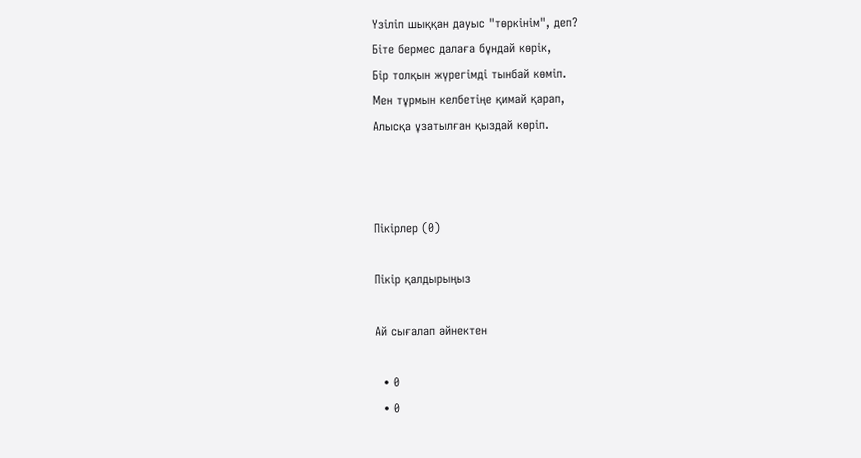Үзіліп шыққан дауыс "төркінім", деп?
Біте бермес далаға бұндай көрік,
Бір толқын жүрегімді тынбай көміп.
Мен тұрмын келбетіңе қимай қарап,
Алысқа ұзатылған қыздай көріп.



Пікірлер (0)

Пікір қалдырыңыз

Ай сығалап әйнектен

  • 0
  • 0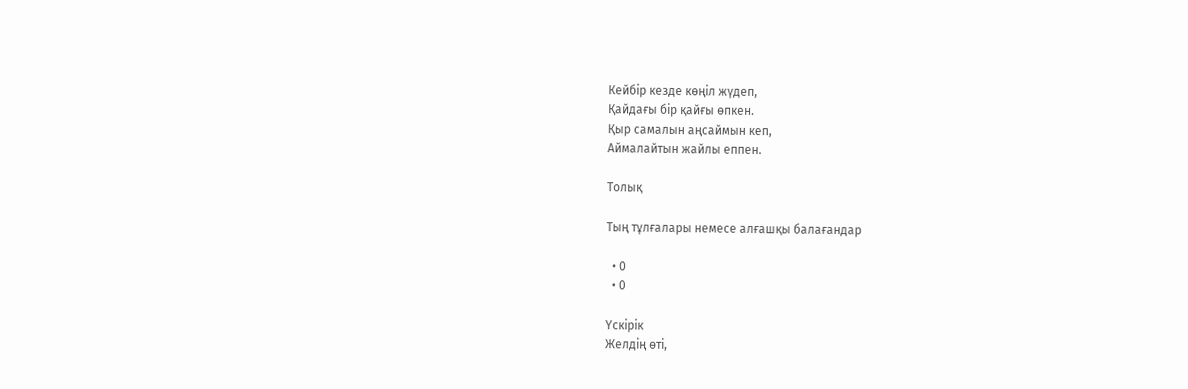Кейбір кезде көңіл жүдеп,
Қайдағы бір қайғы өпкен.
Қыр самалын аңсаймын кеп,
Аймалайтын жайлы еппен.

Толық

Тың тұлғалары немесе алғашқы балағандар

  • 0
  • 0

Үскірік
Желдің өті,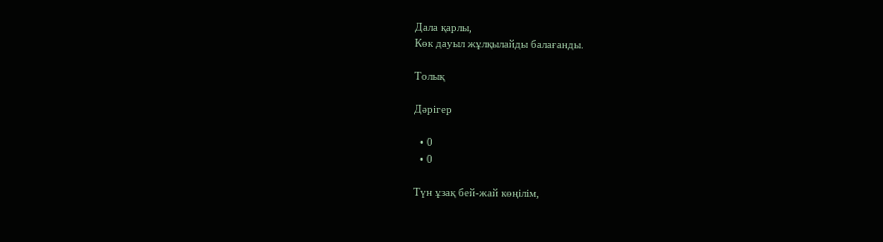Дала қарлы,
Көк дауыл жұлқылайды балағанды.

Толық

Дәрігер

  • 0
  • 0

Түн ұзақ бей-жай көңілім,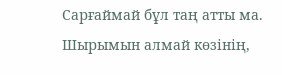Сарғаймай бұл таң атты ма.
Шырымын алмай көзінің,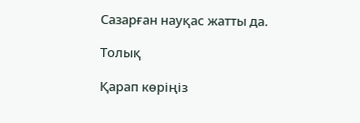Сазарған науқас жатты да.

Толық

Қарап көріңіз